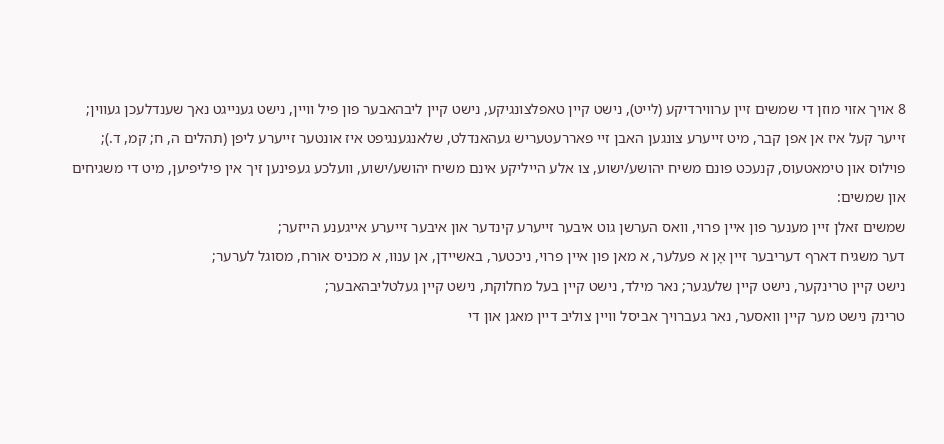8 אויך אזוי מוזן די שמשים זיין ערווירדיקע (לייט), נישט קיין טאפלצונגיקע, נישט קיין ליבהאבער פון פיל וויין, נישט גענייגט נאך שענדלעכן געווין;
זייער קעל איז אן אפן קבר, מיט זייערע צונגען האבן זיי פאררעטעריש געהאנדלט, שלאנגענגיפט איז אונטער זייערע ליפן (תהלים ה, ח; קמ, ד.);
פוילוס און טימאטעוס, קנעכט פונם משיח יהושע/ישוע, צו אלע הייליקע אינם משיח יהושע/ישוע, וועלכע געפינען זיך אין פיליפיען, מיט די משגיחים און שמשים:
שמשים זאלן זיין מענער פון איין פרוי, וואס הערשן גוט איבער זייערע קינדער און איבער זייערע אייגענע הייזער;
דער משגיח דארף דעריבער זיין אָן א פעלער, א מאן פון איין פרוי, ניכטער, באשיידן, אן ענוו, א מכניס אורח, מסוגל לערער;
נישט קיין טרינקער, נישט קיין שלעגער; נאר מילד, נישט קיין בעל מחלוקת, נישט קיין געלטליבהאבער;
טרינק נישט מער קיין וואסער, נאר געברויך אביסל וויין צוליב דיין מאגן און די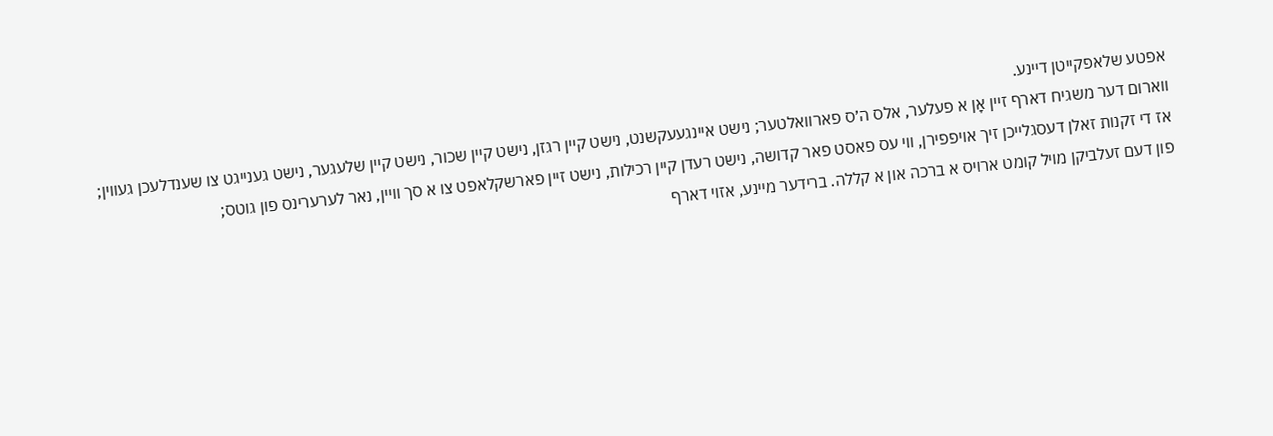אפטע שלאפקייטן דיינע.
ווארום דער משגיח דארף זיין אָן א פעלער, אלס ה׳ס פארוואלטער; נישט איינגעעקשנט, נישט קיין רגזן, נישט קיין שכור, נישט קיין שלעגער, נישט גענייגט צו שענדלעכן געווין;
אז די זקנות זאלן דעסגלייכן זיך אויפפירן, ווי עס פאסט פאר קדושה, נישט רעדן קיין רכילות, נישט זיין פארשקלאפט צו א סך וויין, נאר לערערינס פון גוטס;
פון דעם זעלביקן מויל קומט ארויס א ברכה און א קללה. ברידער מיינע, אזוי דארף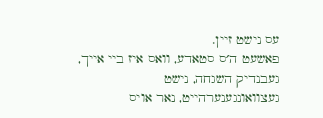עס נישט זיין.
פאשעט ה׳ס סטאדע, וואס איז ביי אייך, געבנדיק השגחה, נישט געצוואונגענערהייט, נאר אויס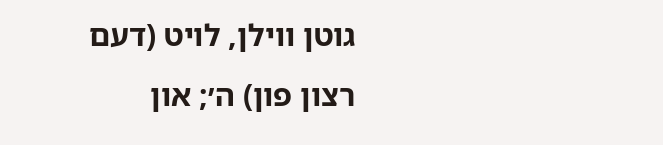גוטן ווילן, לויט (דעם רצון פון) ה׳; און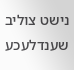נישט צוליב שענדלעכע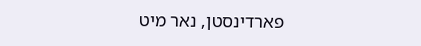פארדינסטן, נאר מיט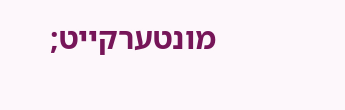מונטערקייט;